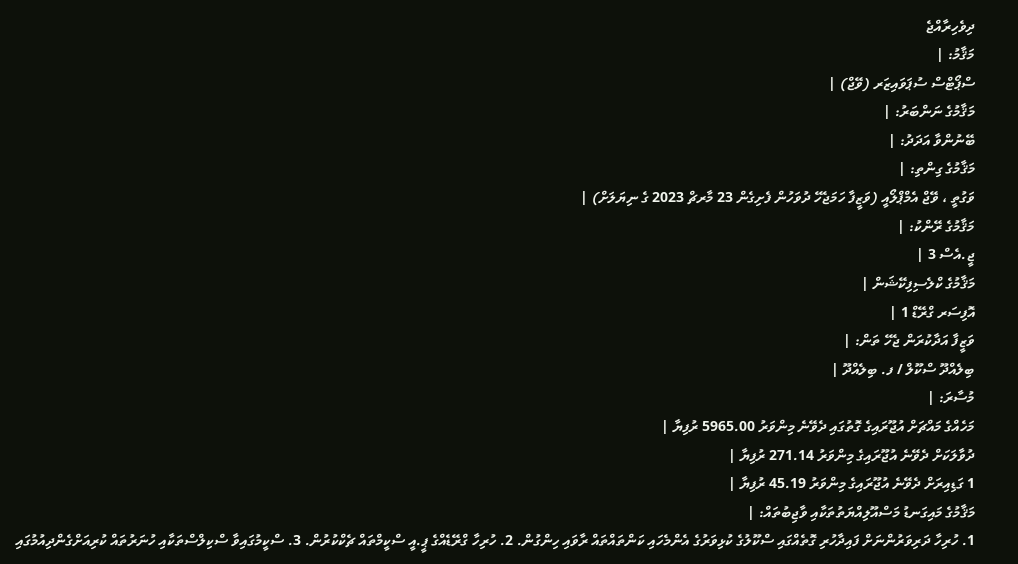ދިވެހިރާއްޖެ
މަޤާމު: |
ސްޕޯޓްސް ސުޕަވައިޒަރ (ވޭޖް) |
މަޤާމުގެ ނަންބަރު: |
ބޭނުންވާ އަދަދު: |
މަޤާމުގެ ގިންތި: |
ވަގުތީ ، ވޭޖް އެމްޕްލޯއީ (ވަޒީފާ ހަމަޖެހޭ ދުވަހުން ފެށިގެން 23 މާރޗް 2023 ގެ ނިޔަލަށް) |
މަޤާމުގެ ރޭންކު: |
ޖީ.އެސް 3 |
މަޤާމުގެ ކްލެސިފިކޭޝަން |
އޮފިސަރ ގްރޭޑް 1 |
ވަޒީފާ އަދާކުރަން ޖެހޭ ތަން: |
ބިލެއްދޫ ސްކޫލް / ފ. ބިލެއްދޫ |
މުސާރަ: |
މަހެއްގެ މައްޗަށް އުޖޫރައިގެ ގޮތުގައި ދެވޭނެ މިންވަރު 5965.00 ރުފިޔާ |
ދުވާލަކަށް ދެވޭނެ އުޖޫރައިގެ މިންވަރު 271.14 ރުފިޔާ |
1 ގަޑިއިރަށް ދެވޭނެ އުޖޫރައިގެ މިންވަރު 45.19 ރުފިޔާ |
މަޤާމުގެ މައިގަނޑު މަސްއޫލިއްޔަތުތަކާއި ވާޖިބުތައް: |
1. ހުރިހާ ދަރިވަރުންނަށް ފައިދާހުރި ގޮތެއްގައި ސްކޫލުގެ ކުޅިވަރުގެ އެންމެހައި ކަންތައްތައް ރާވައި ހިންގުން. 2. ހުރިހާ ގްރޭޑެއްގެ ޕީ.އީ ސްކީމްތައް ޗެކްކުރުން. 3. ސްކީމުގައިވާ ސްކިލްސްތަކާއި ހުނަރުތައް ކުރިއަށްގެންދިއުމުގައި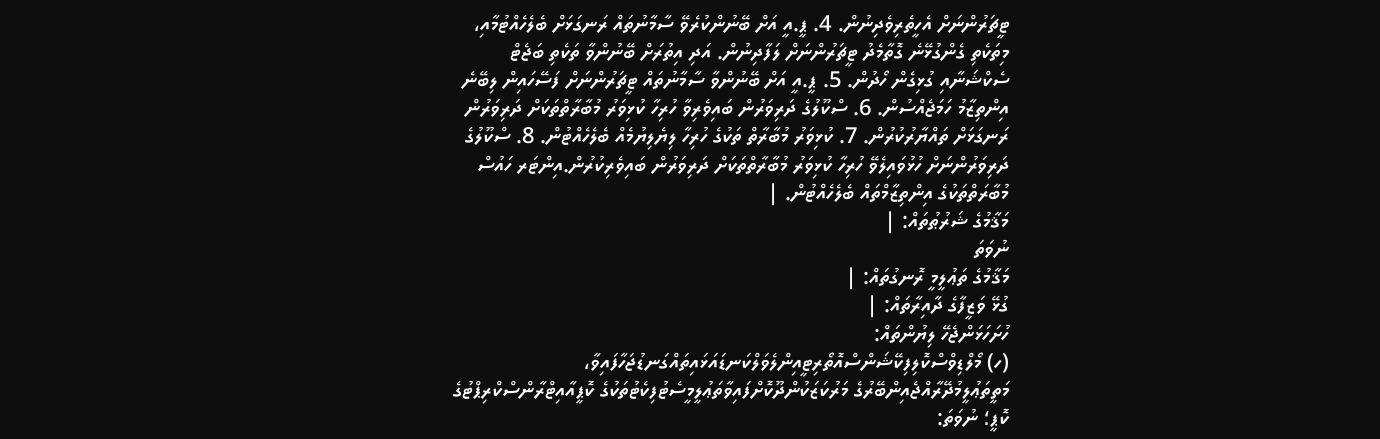ޓީޗަރުންނަށް އެހީތެރިވެދިނުން. 4. ޕީ.އީ އަށް ބޭނުންކުރެވޭ ސާމާނުތައް ރަނގަޅަށް ބެލެހެއްޓުމާއި، މިތަކެތި ގެންގުޅޭނެ ގޮތާމެދު ޓީޗަރުންނަށް ލަފާދިނުން. އަދި އިތުރަށް ބޭނުންވާ ތަކެތި ބަޖެޓް ސެކްޝަނާއި ގުޅިގެން ހޯދުން. 5. ޕީ.އީ އަށް ބޭނުންވާ ސާމާނުތައް ޓީޗަރުންނަށް ފަސޭހައިން ލިބޭނެ އިންތިޒާމު ހަމަޖެއްސުން. 6. ސްކޫލުގެ ދަރިވަރުން ބައިވެރިވާ ހުރިހާ ކުޅިވަރު މުބާރާތްތަކަށް ދަރިވަރުން ރަނގަޅަށް ތައްޔާރުކުރުން. 7. ކުޅިވަރު މުބާރާތް ތަކުގެ ހުރިހާ ލިޔެލިޔުމެއް ބެލެހެއްޓުން. 8. ސްކޫލުގެ ދަރިވަރުންނަށް ހުޅުވައިލެވޭ ހުރިހާ ކުޅިވަރު މުބާރާތްތަކަށް ދަރިވަރުން ބައިވެރިކުރުން.އިންޓަރ ހައުސް މުބާރަތްތަކުގެ އިންތިޒާމްތައް ބެލެހެއްޓުން. |
މަޤާމުގެ ޝަރުޠުތައް: |
ނުވަތަ
މަޤާމުގެ ތަޢުލީމީ ރޮނގުތައް: |
ގުޅޭ ވަޒީފާގެ ދާއިރާތައް: |
ހުށަހަޅަންޖެހޭ ލިޔުންތައް:
(ހ) މޯލްޑިވްސްކޮލިފިކޭޝަންސްއޮތޯރިޓީއިންލެވަލްކަނޑައަޅައިތައްގަނޑުޖަހާފައިވާ، މަތީތަޢުލީމުދޭރާއްޖެއިންބޭރުގެ މަރުކަޒަކުންދޫކޮށްފައިވާތަޢުލީމީސެޓުފިކެޓުތަކުގެ ކޮޕީއާއިޓްރާންސްކްރިޕްޓުގެ ކޮޕީ؛ ނުވަތަ: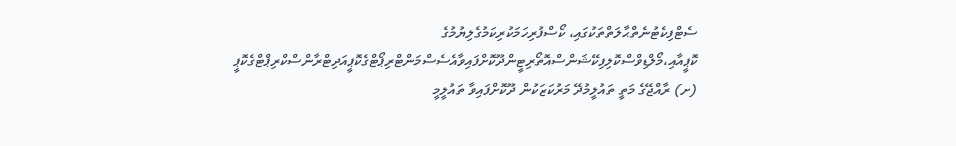ސެޓްފިކެޓުނެތްޙާލަތްތަކުގައި، ކޯސްފުރިހަމަކުރިކަމުގެލިޔުމުގެ ކޮޕީއާއި،މޯލްޑިވްސްކޮލިފިކޭޝަންސްއޮތޯރިޓީންދޫކޮށްފައިވާއެސެސްމަންޓްރިޕޯޓްގެކޮޕީއަދިޓްރާންސްކްރިޕްޓްގެކޮޕީ (ށ) ރާއްޖޭގެ މަތީ ތައުލީމުދޭ މަރުކަޒަކުން ދޫކޮށްފައިވާ ތައުލީމީ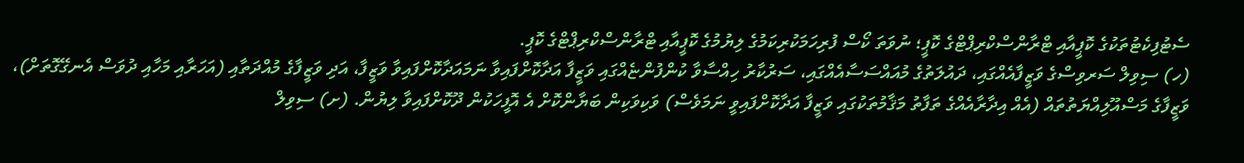ސެޓުފިކެޓުތަކުގެ ކޮޕީއާއި ޓްރާންސްކްރިޕްޓްގެ ކޮޕީ؛ ނުވަތަ ކޯސް ފުރިހަމަކުރިކަމުގެ ލިޔުމުގެ ކޮޕީއާއި ޓްރާންސްކްރިޕްޓްގެ ކޮޕީ.
(ހ) ސިވިލް ސަރވިސްގެ ވަޒީފާއެއްގައި، ދައުލަތުގެ މުއައްސަސާއެއްގައި، ސަރުކާރު ހިއްސާވާ ކުންފުންޏެއްގައި ވަޒީފާ އަދާކޮށްފައިވާ ނަމައަދާކޮށްފައިވާ ވަޒީފާ، އަދި ވަޒީފާގެ މުއްދަތާއި (އަހަރާއި މަހާއި ދުވަސް އެނގޭގޮތަށް)، ވަޒީފާގެ މަސްއޫލިއްޔަތުތައް (އެއް އިދާރާއެއްގެ ތަފާތު މަޤާމުތަކުގައި ވަޒީފާ އަދާކޮށްފައިވީ ނަމަވެސް) ވަކިވަކިން ބަޔާންކޮށް އެ އޮފީހަކުން ދޫކޮށްފައިވާ ލިޔުން. (ށ) ސިވިލް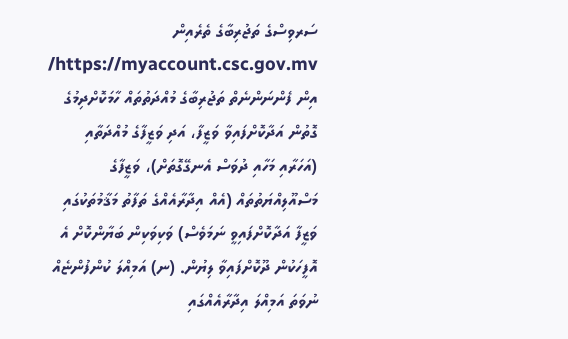ސަރވިސްގެ ތަޖުރިބާގެ ތެރެއިން https://myaccount.csc.gov.mv/ އިން ފެންނަންނެތް ތަޖުރިބާގެ މުއްދަތުތައް ހާމަކޮށްދިމުގެ ގޮތުން އަދާކޮށްފައިވާ ވަޒީފާ، އަދި ވަޒީފާގެ މުއްދަތާއި (އަހަރާއި މަހާއި ދުވަސް އެނގޭގޮތަށް)، ވަޒީފާގެ މަސްއޫލިއްޔަތުތައް (އެއް އިދާރާއެއްގެ ތަފާތު މަޤާމުތަކުގައި ވަޒީފާ އަދާކޮށްފައިވީ ނަމަވެސް) ވަކިވަކިން ބަޔާންކޮށް އެ އޮފީހަކުން ދޫކޮށްފައިވާ ލިޔުން. (ނ) އަމިއްލަ ކުންފުންޏެއް ނުވަތަ އަމިއްލަ އިދާރާއެއްގައި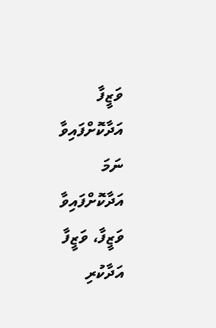ވަޒީފާ އަދާކޮށްފައިވާ ނަމަ އަދާކޮށްފައިވާ ވަޒީފާ، ވަޒީފާ އަދާކުރި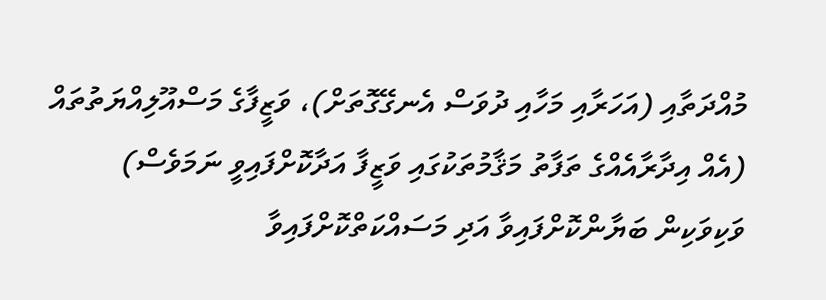މުއްދަތާއި (އަހަރާއި މަހާއި ދުވަސް އެނގޭގޮތަށް)، ވަޒީފާގެ މަސްއޫލިއްޔަތުތައް (އެއް އިދާރާއެއްގެ ތަފާތު މަޤާމުތަކުގައި ވަޒީފާ އަދާކޮށްފައިވީ ނަމަވެސް) ވަކިވަކިން ބަޔާންކޮށްފައިވާ އަދި މަސައްކަތްކޮށްފައިވާ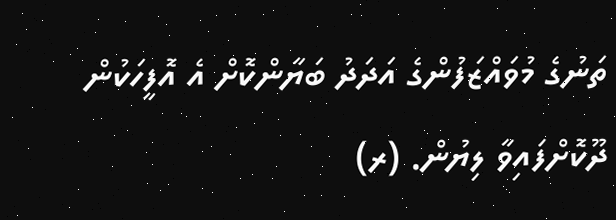ތަނުގެ މުވައްޒަފުންގެ އަދަދު ބަޔާންކޮށް އެ އޮފީހަކުން ދޫކޮށްފައިވާ ލިޔުން. (ރ)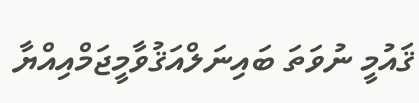ޤައުމީ ނުވަތަ ބައިނަލްއަޤުވާމީޖަމްއިއްޔާ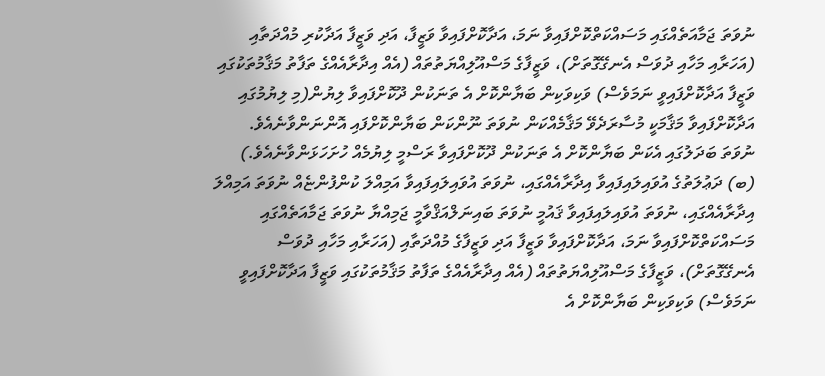ނުވަތަ ޖަމާއަތެއްގައި މަސައްކަތްކޮށްފައިވާ ނަމަ، އަދާކޮށްފައިވާ ވަޒީފާ، އަދި ވަޒީފާ އަދާކުރި މުއްދަތާއި (އަހަރާއި މަހާއި ދުވަސް އެނގޭގޮތަށް)، ވަޒީފާގެ މަސްއޫލިއްޔަތުތައް (އެއް އިދާރާއެއްގެ ތަފާތު މަޤާމުތަކުގައި ވަޒީފާ އަދާކޮށްފައިވީ ނަމަވެސް) ވަކިވަކިން ބަޔާންކޮށް އެ ތަނަކުން ދޫކޮށްފައިވާ ލިޔުން(މި ލިޔުމުގައި އަދާކޮށްފައިވާ މަޤާމަކީ މުސާރަދެވޭ މަޤާމެއްކަން ނުވަތަ ނޫންކަން ބަޔާންކޮށްފައި އޮންނަންވާނެއެވެ. ނުވަތަ ބަދަލުގައި އެކަން ބަޔާންކޮށް އެ ތަނަކުން ދޫކޮށްފައިވާ ރަސްމީ ލިޔުމެއް ހުށަހަޅަންވާނެއެވެ.) (ބ) ދަޢުލަތުގެ އުވައިލައިފައިވާ އިދާރާއެއްގައި، ނުވަތަ އުވައިލައިފައިވާ އަމިއްލަ ކުންފުންޏެއް ނުވަތަ އަމިއްލަ އިދާރާއެއްގައި، ނުވަތަ އުވައިލައިފައިވާ ޤައުމީ ނުވަތަ ބައިނަލްއަޤްވާމީ ޖަމިއްޔާ ނުވަތަ ޖަމާއަތެއްގައި މަސައްކަތްކޮށްފައިވާ ނަމަ، އަދާކޮށްފައިވާ ވަޒީފާ އަދި ވަޒީފާގެ މުއްދަތާއި (އަހަރާއި މަހާއި ދުވަސް އެނގޭގޮތަށް)، ވަޒީފާގެ މަސްއޫލިއްޔަތުތައް (އެއް އިދާރާއެއްގެ ތަފާތު މަޤާމުތަކުގައި ވަޒީފާ އަދާކޮށްފައިވީ ނަމަވެސް) ވަކިވަކިން ބަޔާންކޮށް އެ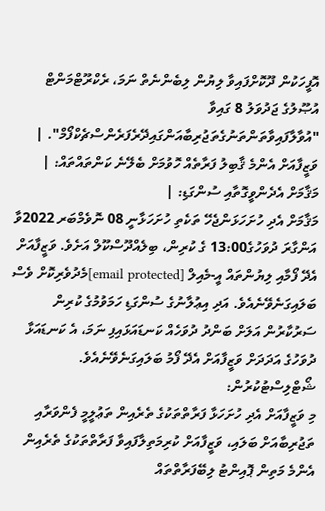އޮފީހަކުން ދޫކޮށްފައިވާ ލިޔުން ލިބެންނެތް ނަމަ، ރެކްރޫޓްމަންޓް އުޞޫލުގެ ޖަދުވަލު 8 ގައިވާ "އުވާލާފައިވާތަންތަނުގެތަޖުރިބާއަންގައިދޭރެފަރެންސްޗެކްފޯމް". |
ވަޒީފާއަށް އެންމެ ޤާބިލު ފަރާތެއް ހޮވުމަށް ބެލޭނެ ކަންތައްތައް: |
މަޤާމަށް އެދެންވީގޮތާއި ސުންގަޑި: |
މަޤާމަށް އެދި ހުށަހަޅަންޖެހޭ ތަކެތި ހުށަހަޅާނީ 08 ނޮވެމްބަރ 2022ވާ އަންގާރަ ދުވަހުގެ13:00 ގެ ކުރިން، ބިލެއްދޫސްކޫލް އަށެވެ. ވަޒީފާއަށް އެދޭ ފޯމާއި ލިޔުންތައް އީ-މެއިލް [email protected]މެދުވެރިކޮށް ވެސް ބަލައިގަނެވޭނެއެވެ. އަދި އިޢުލާނުގެ ސުންގަޑި ހަމަވުމުގެ ކުރިން ސަރުކާރުން އަލަށް ބަންދު ދުވަހެއް ކަނޑައަޅައިފި ނަމަ، އެ ކަނޑައަޅާ ދުވަހުގެ އަދަދަށް ވަޒީފާއަށް އެދޭ ފޯމު ބަލައިގަނެވޭނެއެވެ.
ޝޯޓްލިސްޓުކުރުން:
މި ވަޒީފާއަށް އެދި ހުށަހަޅާ ފަރާތްތަކުގެ ތެރެއިން ތަޢުލީމީ ފެންވަރާއި ތަޖުރިބާއަށް ބަލައި، ވަޒީފާއަށް ކުރިމަތިލާފައިވާ ފަރާތްތަކުގެ ތެރެއިން އެންމެ މަތިން ޕޮއިންޓު ލިބޭފަރާތްތައް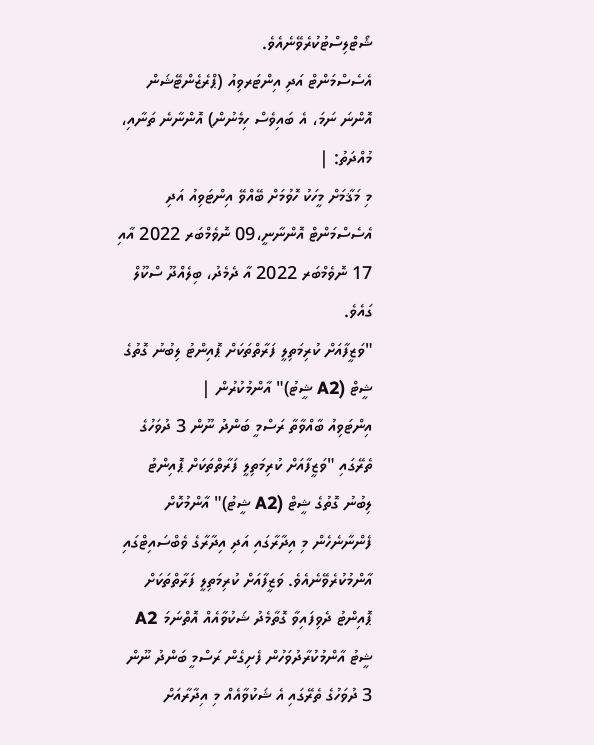ޝޯޓްލިސްޓުކުރެވޭނެއެވެ.
އެސެސްމަންޓް އަދި އިންޓަރވިއު (ޕްރެޒެންޓޭޝަން އޮންނަ ނަމަ، އެ ބައިވެސް ހިމެނުން) އޮންނާނެ ތަނާއި، މުއްދަތު: |
މި މަޤާމަށް މީހަކު ހޮވުމަށް ބޭއްވޭ އިންޓަވިއު އަދި އެސެސްމަންޓް އޮންނާނީ،09 ނޮވެމްބަރ 2022 އާއި 17 ނޮވެމްބަރ 2022 އާ ދެމެދު، ބިލެއްދޫ ސްކޫލް ގައެވެ.
"ވަޒީފާއަށް ކުރިމަތިލީ ފަރާތްތަކަށް ޕޮއިންޓު ލިބުނު ގޮތުގެ ޝީޓް (A2 ޝީޓު)" އާންމުކުރުން |
އިންޓަވިއު ބާއްވާތާ ރަސްމީ ބަންދު ނޫން 3 ދުވަހުގެ ތެރޭގައި "ވަޒީފާއަށް ކުރިމަތިލީ ފަރާތްތަކަށް ޕޮއިންޓު ލިބުނު ގޮތުގެ ޝީޓް (A2 ޝީޓު)" އާންމުކޮށް ފެންނާނެހެން މި އިދާރާގައި އަދި އިދާރާގެ ވެބްސައިޓްގައި އާންމުކުރެވޭނެއެވެ. ވަޒީފާއަށް ކުރިމަތިލީ ފަރާތްތަކަށް ޕޮއިންޓު ދެވިފައިވާ ގޮތާމެދު ޝަކުވާއެއް އޮތްނަމަ A2 ޝީޓު އާންމުކުރާދުވަހުން ފެށިގެން ރަސްމީ ބަންދު ނޫން 3 ދުވަހުގެ ތެރޭގައި އެ ޝަކުވާއެއް މި އިދާރާއަށް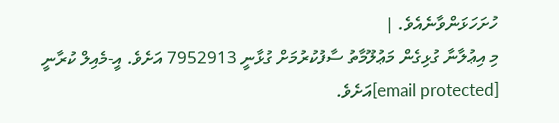ހުށަހަޅަންވާނެއެވެ. |
މި އިޢުލާނާ ގުޅިގެން މަޢުލޫމާތު ސާފުކުރުމަށް ގުޅާނީ 7952913 އަށެވެ. އީ-މެއިލް ކުރާނީ [email protected]އަށެވެ.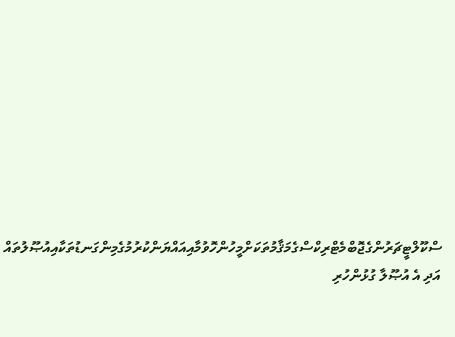ސްކޫލްޓީޗަރުންގެޖޮބްމެޓްރިކްސްގެމަޤާމުތަކަށްމީހުންހޮވުމާއިއައްޔަންކުރުމުގެމިންގަނޑުތަކާއިއުޞޫލުތައް އަދި އެ އުޞޫލާ ގުޅުންހުރި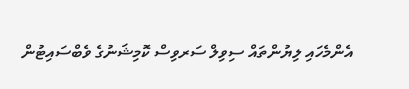އެންމެހައި ލިޔުންތައް ސިވިލް ސަރވިސް ކޮމިޝަނުގެ ވެބްސައިޓުން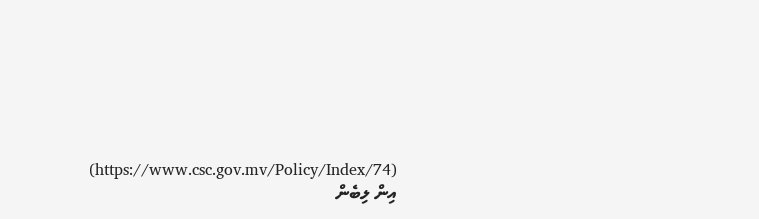(https://www.csc.gov.mv/Policy/Index/74) އިން ލިބެން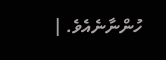ހުންނާނެއެވެ. |